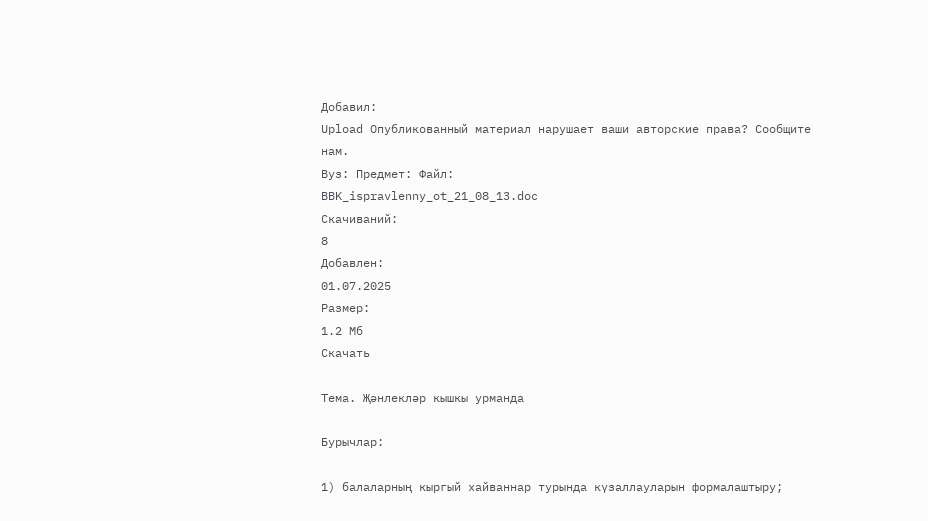Добавил:
Upload Опубликованный материал нарушает ваши авторские права? Сообщите нам.
Вуз: Предмет: Файл:
BBK_ispravlenny_ot_21_08_13.doc
Скачиваний:
8
Добавлен:
01.07.2025
Размер:
1.2 Mб
Скачать

Тема. Җәнлекләр кышкы урманда

Бурычлар:

1) балаларның кыргый хайваннар турында күзаллауларын формалаштыру;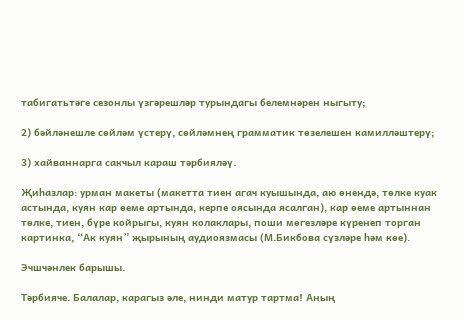табигатьтәге сезонлы үзгәрешләр турындагы белемнәрен ныгыту;

2) бәйләнешле сөйләм үстерү, сөйләмнең грамматик төзелешен камилләштерү;

3) хайваннарга сакчыл караш тәрбияләү.

Җиһазлар: урман макеты (макетта тиен агач куышында, аю өнендә, төлке куак астында, куян кар өеме артында, керпе оясында ясалган), кар өеме артыннан төлке, тиен, бүре койрыгы, куян колаклары, поши мөгезләре күренеп торган картинка, “Ак куян” җырының аудиоязмасы (М.Бикбова сүзләре һәм көе).

Эчшчәнлек барышы.

Тәрбияче. Балалар, карагыз әле, нинди матур тартма! Аның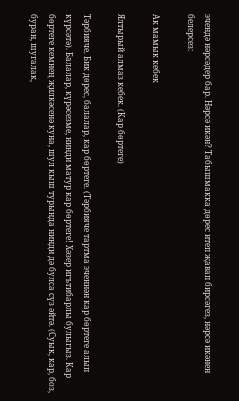эчендә нәрсәдер бар. Нәрсә икән? Табышмакка дөрес итеп җавап бирсәгез, нәрсә икәнен белерсез:

Ак мамык кебек

Ялтырый алмаз кебек. (Кар бөртеге)

Тәрбияче. Бик дөрес, балалар, кар бөртеге. (Тәрбияче тартма эченнән кар бөртеге алып күрсәтә). Балалар, күрәсезме, нинди матур кар бөртеге! Хәзер игътибарлы булыгыз. Кар бөртеге кемнең җилкәсенә куна, шул кыш турында нинди дә булса сүз әйтә. (Суык, кар, боз, буран, шугалак,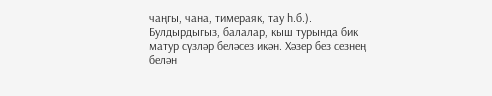чаңгы, чана, тимераяк, тау һ.б.). Булдырдыгыз, балалар, кыш турында бик матур сүзләр беләсез икән. Хәзер без сезнең белән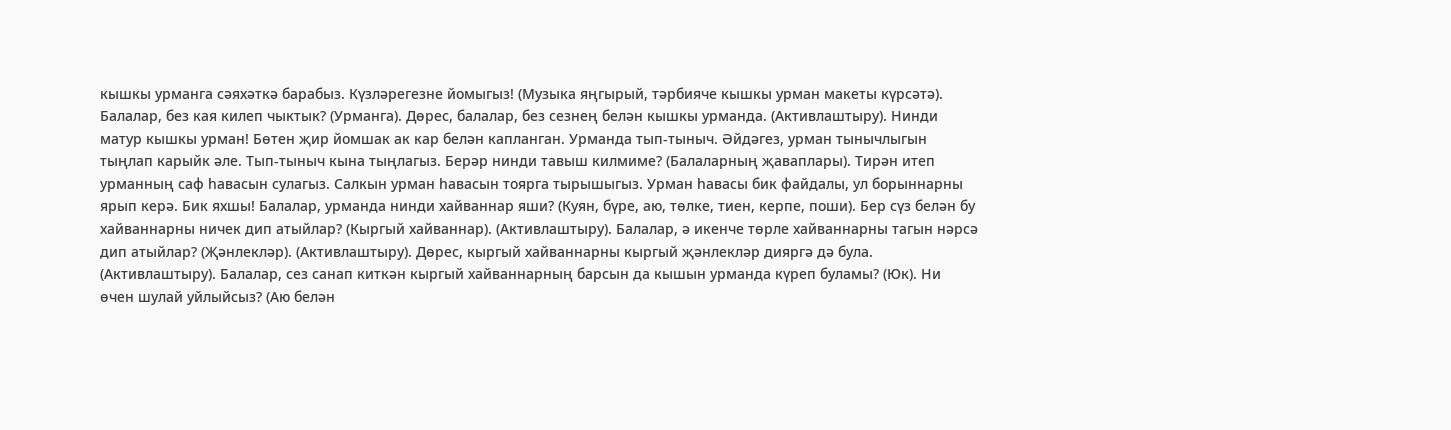кышкы урманга сәяхәткә барабыз. Күзләрегезне йомыгыз! (Музыка яңгырый, тәрбияче кышкы урман макеты күрсәтә). Балалар, без кая килеп чыктык? (Урманга). Дөрес, балалар, без сезнең белән кышкы урманда. (Активлаштыру). Нинди матур кышкы урман! Бөтен җир йомшак ак кар белән капланган. Урманда тып-тыныч. Әйдәгез, урман тынычлыгын тыңлап карыйк әле. Тып-тыныч кына тыңлагыз. Берәр нинди тавыш килмиме? (Балаларның җаваплары). Тирән итеп урманның саф һавасын сулагыз. Салкын урман һавасын тоярга тырышыгыз. Урман һавасы бик файдалы, ул борыннарны ярып керә. Бик яхшы! Балалар, урманда нинди хайваннар яши? (Куян, бүре, аю, төлке, тиен, керпе, поши). Бер сүз белән бу хайваннарны ничек дип атыйлар? (Кыргый хайваннар). (Активлаштыру). Балалар, ә икенче төрле хайваннарны тагын нәрсә дип атыйлар? (Җәнлекләр). (Активлаштыру). Дөрес, кыргый хайваннарны кыргый җәнлекләр дияргә дә була. (Активлаштыру). Балалар, сез санап киткән кыргый хайваннарның барсын да кышын урманда күреп буламы? (Юк). Ни өчен шулай уйлыйсыз? (Аю белән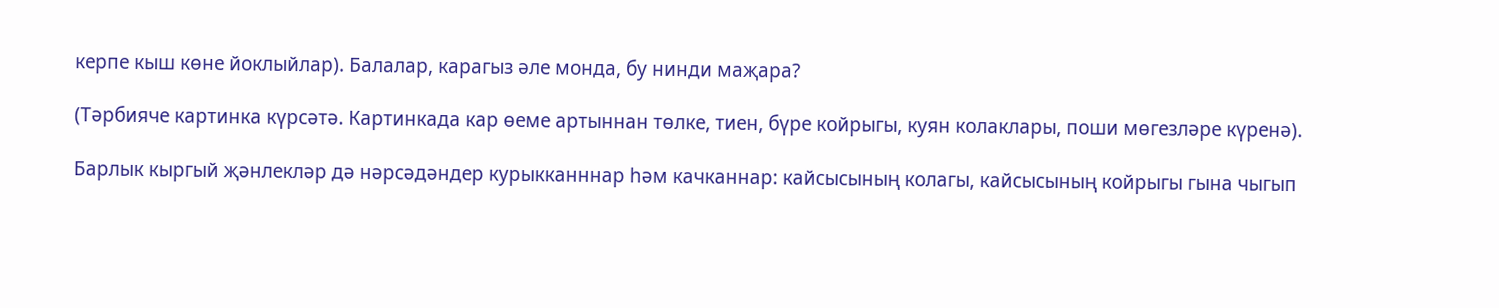керпе кыш көне йоклыйлар). Балалар, карагыз әле монда, бу нинди маҗара?

(Тәрбияче картинка күрсәтә. Картинкада кар өеме артыннан төлке, тиен, бүре койрыгы, куян колаклары, поши мөгезләре күренә).

Барлык кыргый җәнлекләр дә нәрсәдәндер курыкканннар һәм качканнар: кайсысының колагы, кайсысының койрыгы гына чыгып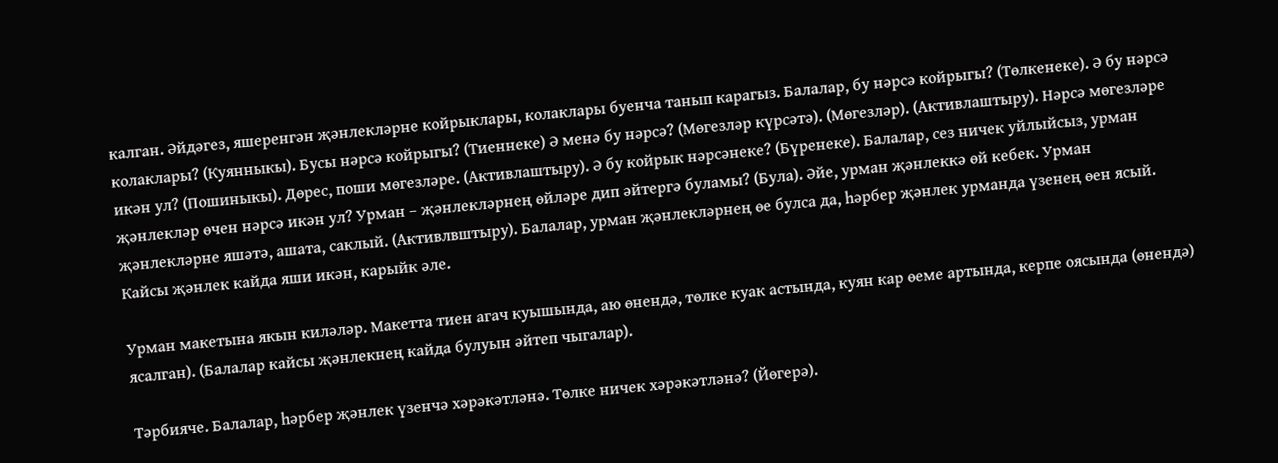калган. Әйдәгез, яшеренгән җәнлекләрне койрыклары, колаклары буенча танып карагыз. Балалар, бу нәрсә койрыгы? (Төлкенеке). Ә бу нәрсә колаклары? (Куянныкы). Бусы нәрсә койрыгы? (Тиеннеке) Ә менә бу нәрсә? (Мөгезләр күрсәтә). (Мөгезләр). (Активлаштыру). Нәрсә мөгезләре икән ул? (Пошиныкы). Дөрес, поши мөгезләре. (Активлаштыру). Ә бу койрык нәрсәнеке? (Бүренеке). Балалар, сез ничек уйлыйсыз, урман җәнлекләр өчен нәрсә икән ул? Урман – җәнлекләрнең өйләре дип әйтергә буламы? (Була). Әйе, урман җәнлеккә өй кебек. Урман җәнлекләрне яшәтә, ашата, саклый. (Активлвштыру). Балалар, урман җәнлекләрнең өе булса да, һәрбер җәнлек урманда үзенең өен ясый. Кайсы җәнлек кайда яши икән, карыйк әле.

Урман макетына якын киләләр. Макетта тиен агач куышында, аю өнендә, төлке куак астында, куян кар өеме артында, керпе оясында (өнендә) ясалган). (Балалар кайсы җәнлекнең кайда булуын әйтеп чыгалар).

Тәрбияче. Балалар, һәрбер җәнлек үзенчә хәрәкәтләнә. Төлке ничек хәрәкәтләнә? (Йөгерә).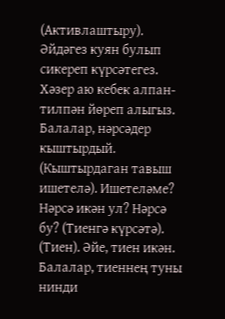(Активлаштыру). Әйдәгез куян булып сикереп күрсәтегез. Хәзер аю кебек алпан-тилпән йөреп алыгыз. Балалар, нәрсәдер кыштырдый. (Кыштырдаган тавыш ишетелә). Ишетеләме? Нәрсә икән ул? Нәрсә бу? (Тиенгә күрсәтә). (Тиен). Әйе, тиен икән. Балалар, тиеннең туны нинди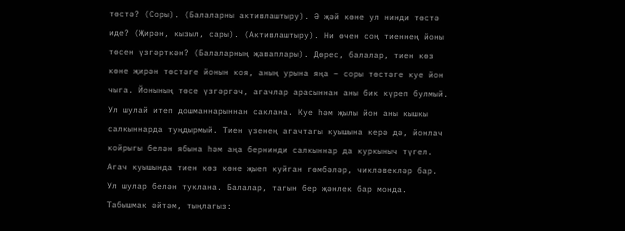төстә? (Соры). (Балаларны активлаштыру). Ә җәй көне ул нинди төстә иде? (Җирән, кызыл, сары). (Активлаштыру). Ни өчен соң тиеннең йоны төсен үзгәрткән? (Балаларның җаваплары). Дөрес, балалар, тиен көз көне җирән төстәге йонын коя, аның урына яңа – соры төстәге куе йон чыга. Йонының төсе үзгәргәч, агачлар арасыннан аны бик күреп булмый. Ул шулай итеп дошманнарыннан саклана. Куе һәм җылы йон аны кышкы салкыннарда туңдырмый. Тиен үзенең агачтагы куышына керә дә, йонлач койрыгы белән ябына һәм аңа бернинди салкыннар да куркыныч түгел. Агач куышында тиен көз көне җыеп куйган гөмбәләр, чикләвекләр бар. Ул шулар белән туклана. Балалар, тагын бер җәнлек бар монда. Табышмак әйтәм, тыңлагыз: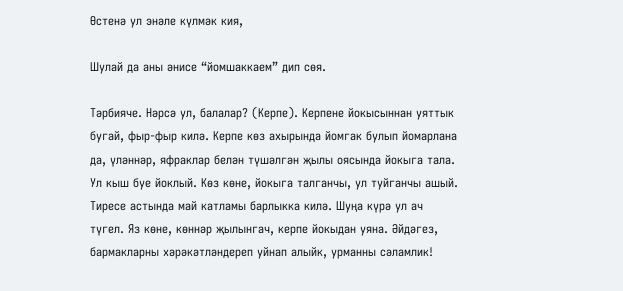Өстенә ул энәле күлмәк кия,

Шулай да аны әнисе “йомшаккаем” дип сөя.

Тәрбияче. Нәрсә ул, балалар? (Керпе). Керпене йокысыннан уяттык бугай, фыр-фыр килә. Керпе көз ахырында йомгак булып йомарлана да, үләннәр, яфраклар белән түшәлгән җылы оясында йокыга тала. Ул кыш буе йоклый. Көз көне, йокыга талганчы, ул туйганчы ашый. Тиресе астында май катламы барлыкка килә. Шуңа күрә ул ач түгел. Яз көне, көннәр җылынгач, керпе йокыдан уяна. Әйдәгез, бармакларны хәрәкәтләндереп уйнап алыйк, урманны сәламлик!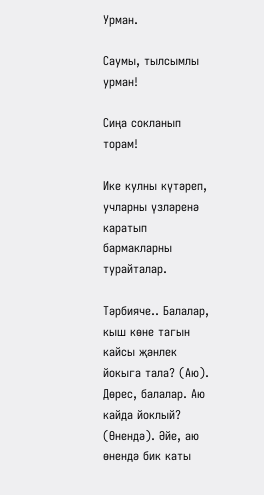Урман.

Саумы, тылсымлы урман!

Сиңа сокланып торам!

Ике кулны күтәреп, учларны үзләренә каратып бармакларны турайталар.

Тәрбияче.. Балалар, кыш көне тагын кайсы җәнлек йокыга тала? (Аю). Дөрес, балалар. Аю кайда йоклый? (Өнендә). Әйе, аю өнендә бик каты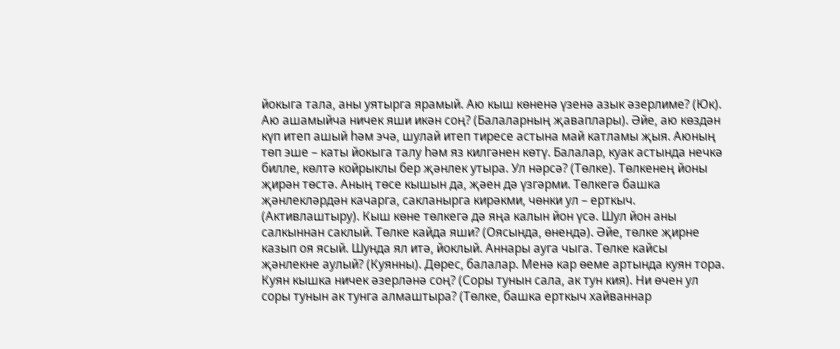йокыга тала, аны уятырга ярамый. Аю кыш көненә үзенә азык әзерлиме? (Юк). Аю ашамыйча ничек яши икән соң? (Балаларның җаваплары). Әйе, аю көздән күп итеп ашый һәм эчә, шулай итеп тиресе астына май катламы җыя. Аюның төп эше – каты йокыга талу һәм яз килгәнен көтү. Балалар, куак астында нечкә билле, көлтә койрыклы бер җәнлек утыра. Ул нәрсә? (Төлке). Төлкенең йоны җирән төстә. Аның төсе кышын да, җәен дә үзгәрми. Төлкегә башка җәнлекләрдән качарга, сакланырга кирәкми, чөнки ул – ерткыч. (Активлаштыру). Кыш көне төлкегә дә яңа калын йон үсә. Шул йон аны салкыннан саклый. Төлке кайда яши? (Оясында, өнендә). Әйе, төлке җирне казып оя ясый. Шунда ял итә, йоклый. Аннары ауга чыга. Төлке кайсы җәнлекне аулый? (Куянны). Дөрес, балалар. Менә кар өеме артында куян тора. Куян кышка ничек әзерләнә соң? (Соры тунын сала, ак тун кия). Ни өчен ул соры тунын ак тунга алмаштыра? (Төлке, башка ерткыч хайваннар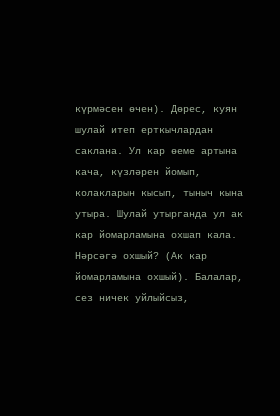күрмәсен өчен). Дөрес, куян шулай итеп ерткычлардан саклана. Ул кар өеме артына кача, күзләрен йомып, колакларын кысып, тыныч кына утыра. Шулай утырганда ул ак кар йомарламына охшап кала. Нәрсәгә охшый? (Ак кар йомарламына охшый). Балалар, сез ничек уйлыйсыз,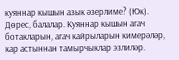куяннар кышын азык әзерлиме? (Юк). Дөрес, балалар. Куяннар кышын агач ботакларын, агач кайрыларын кимерәләр, кар астыннан тамырчыклар эзлиләр.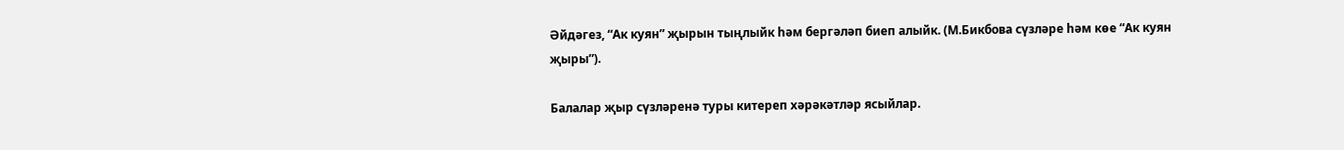Әйдәгез, “Ак куян” җырын тыңлыйк һәм бергәләп биеп алыйк. (М.Бикбова сүзләре һәм көе “Ак куян җыры”).

Балалар җыр сүзләренә туры китереп хәрәкәтләр ясыйлар.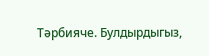Тәрбияче. Булдырдыгыз,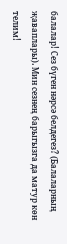балалар! Сез бүген нәрсә белдегез? (Балаларның җаваплары). Мин сезнең барыгызга да матур көн телим!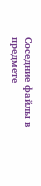Соседние файлы в предмете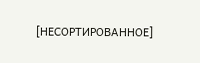[НЕСОРТИРОВАННОЕ]